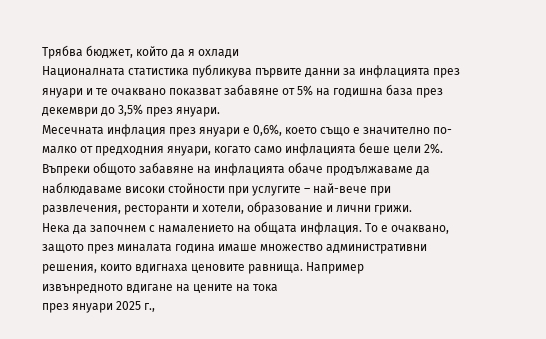Трябва бюджет, който да я охлади
Националната статистика публикува първите данни за инфлацията през януари и те очаквано показват забавяне от 5% на годишна база през декември до 3,5% през януари.
Месечната инфлация през януари е 0,6%, което също е значително по-малко от предходния януари, когато само инфлацията беше цели 2%. Въпреки общото забавяне на инфлацията обаче продължаваме да наблюдаваме високи стойности при услугите – най-вече при развлечения, ресторанти и хотели, образование и лични грижи.
Нека да започнем с намалението на общата инфлация. То е очаквано, защото през миналата година имаше множество административни решения, които вдигнаха ценовите равнища. Например
извънредното вдигане на цените на тока
през януари 2025 г.,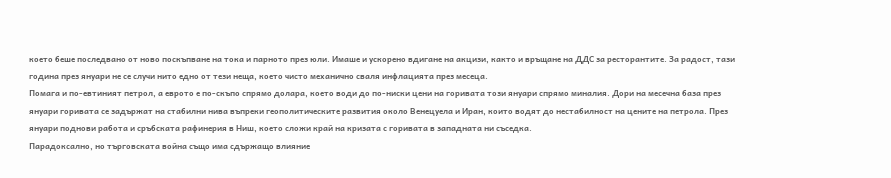което беше последвано от ново поскъпване на тока и парното през юли. Имаше и ускорено вдигане на акцизи, както и връщане на ДДС за ресторантите. За радост, тази година през януари не се случи нито едно от тези неща, което чисто механично сваля инфлацията през месеца.
Помага и по-евтиният петрол, а еврото е по-скъпо спрямо долара, което води до по-ниски цени на горивата този януари спрямо миналия. Дори на месечна база през януари горивата се задържат на стабилни нива въпреки геополитическите развития около Венецуела и Иран, които водят до нестабилност на цените на петрола. През януари поднови работа и сръбската рафинерия в Ниш, което сложи край на кризата с горивата в западната ни съседка.
Парадоксално, но търговската война също има сдържащо влияние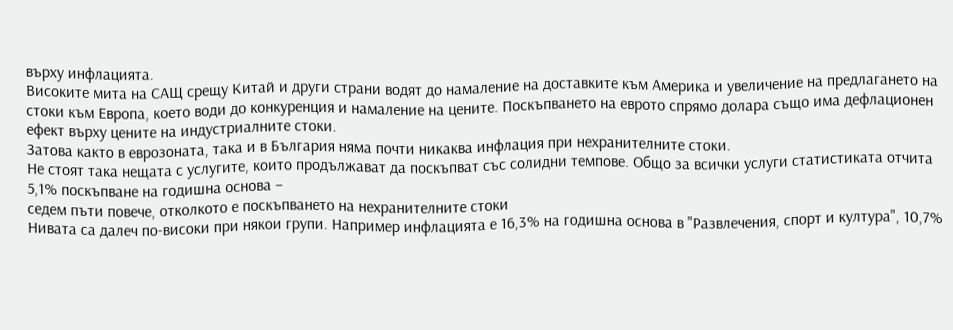върху инфлацията.
Високите мита на САЩ срещу Китай и други страни водят до намаление на доставките към Америка и увеличение на предлагането на стоки към Европа, което води до конкуренция и намаление на цените. Поскъпването на еврото спрямо долара също има дефлационен ефект върху цените на индустриалните стоки.
Затова както в еврозоната, така и в България няма почти никаква инфлация при нехранителните стоки.
Не стоят така нещата с услугите, които продължават да поскъпват със солидни темпове. Общо за всички услуги статистиката отчита 5,1% поскъпване на годишна основа –
седем пъти повече, отколкото е поскъпването на нехранителните стоки
Нивата са далеч по-високи при някои групи. Например инфлацията е 16,3% на годишна основа в "Развлечения, спорт и култура", 10,7%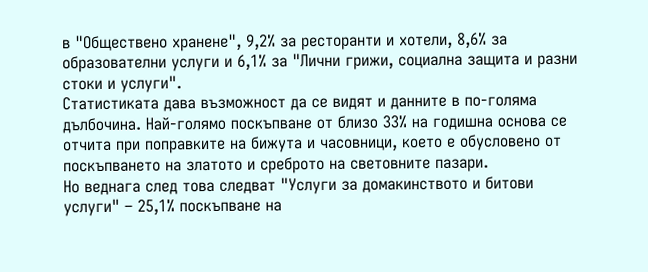в "Обществено хранене", 9,2% за ресторанти и хотели, 8,6% за образователни услуги и 6,1% за "Лични грижи, социална защита и разни стоки и услуги".
Статистиката дава възможност да се видят и данните в по-голяма дълбочина. Най-голямо поскъпване от близо 33% на годишна основа се отчита при поправките на бижута и часовници, което е обусловено от поскъпването на златото и среброто на световните пазари.
Но веднага след това следват "Услуги за домакинството и битови услуги" – 25,1% поскъпване на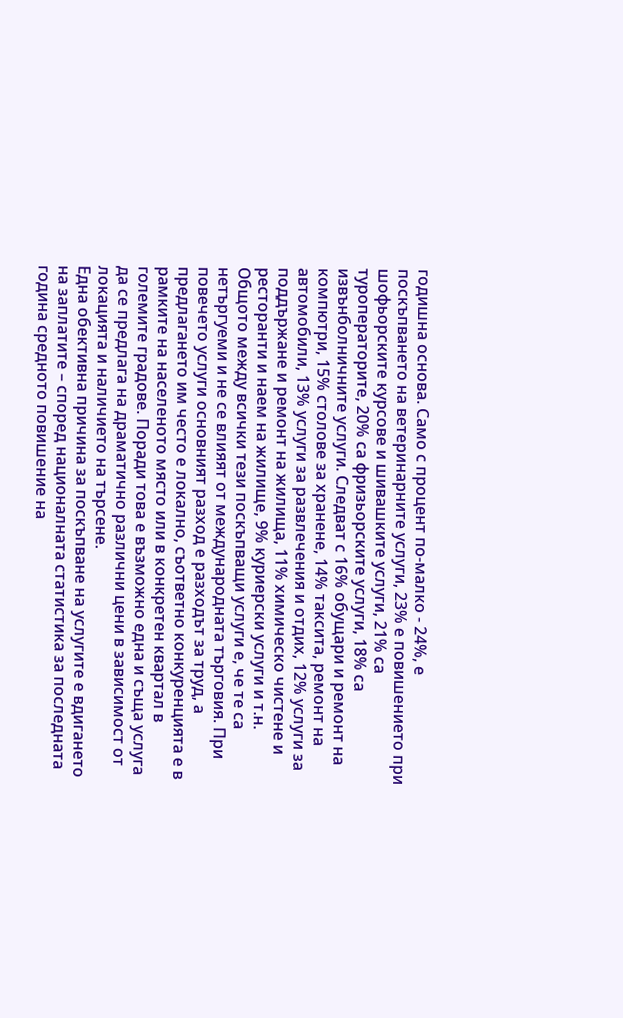годишна основа. Само с процент по-малко - 24%, е поскъпването на ветеринарните услуги, 23% е повишението при шофьорските курсове и шивашките услуги, 21% са туроператорите, 20% са фризьорските услуги, 18% са извънболничните услуги. Следват с 16% обущари и ремонт на компютри, 15% столове за хранене, 14% таксита, ремонт на автомобили, 13% услуги за развлечения и отдих, 12% услуги за поддържане и ремонт на жилища, 11% химическо чистене и ресторанти и наем на жилище, 9% куриерски услуги и т.н.
Общото между всички тези поскъпващи услуги е, че те са нетъргуеми и не се влияят от международната търговия. При повечето услуги основният разход е разходът за труд, а предлагането им често е локално, съответно конкуренцията е в рамките на населеното място или в конкретен квартал в големите градове. Поради това е възможно една и съща услуга да се предлага на драматично различни цени в зависимост от локацията и наличието на търсене.
Една обективна причина за поскъпване на услугите е вдигането на заплатите – според националната статистика за последната година средното повишение на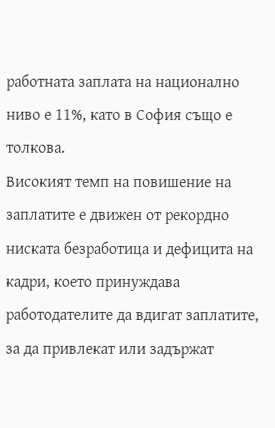работната заплата на национално ниво е 11%, като в София също е толкова.
Високият темп на повишение на заплатите е движен от рекордно ниската безработица и дефицита на кадри, което принуждава работодателите да вдигат заплатите, за да привлекат или задържат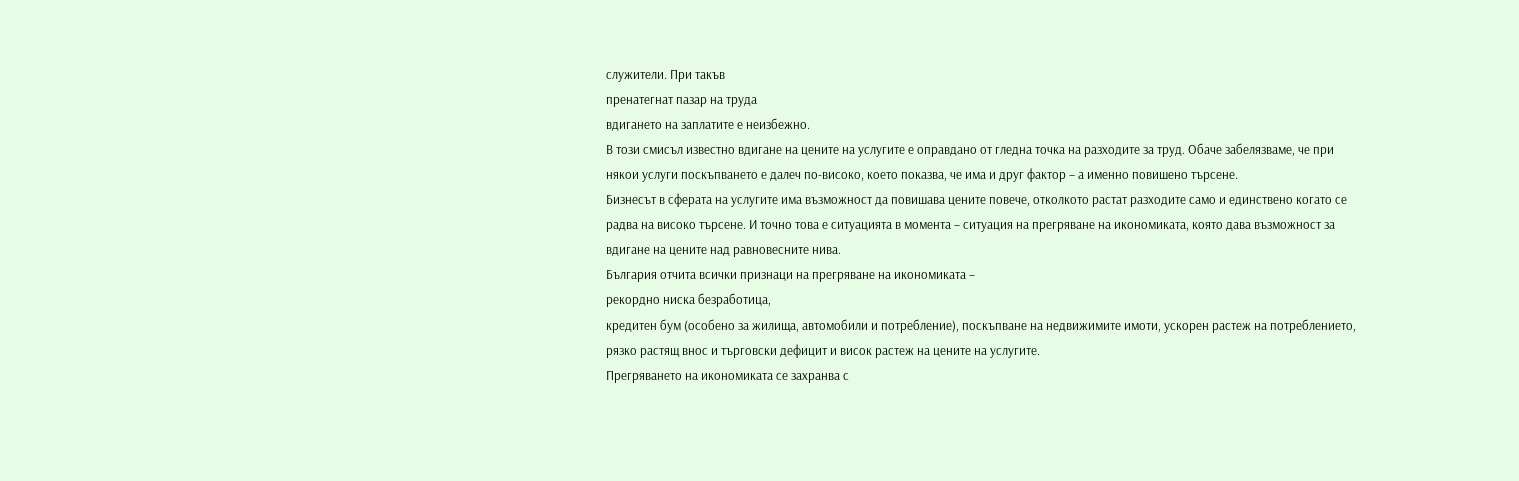служители. При такъв
пренатегнат пазар на труда
вдигането на заплатите е неизбежно.
В този смисъл известно вдигане на цените на услугите е оправдано от гледна точка на разходите за труд. Обаче забелязваме, че при някои услуги поскъпването е далеч по-високо, което показва, че има и друг фактор – а именно повишено търсене.
Бизнесът в сферата на услугите има възможност да повишава цените повече, отколкото растат разходите само и единствено когато се радва на високо търсене. И точно това е ситуацията в момента – ситуация на прегряване на икономиката, която дава възможност за вдигане на цените над равновесните нива.
България отчита всички признаци на прегряване на икономиката –
рекордно ниска безработица,
кредитен бум (особено за жилища, автомобили и потребление), поскъпване на недвижимите имоти, ускорен растеж на потреблението, рязко растящ внос и търговски дефицит и висок растеж на цените на услугите.
Прегряването на икономиката се захранва с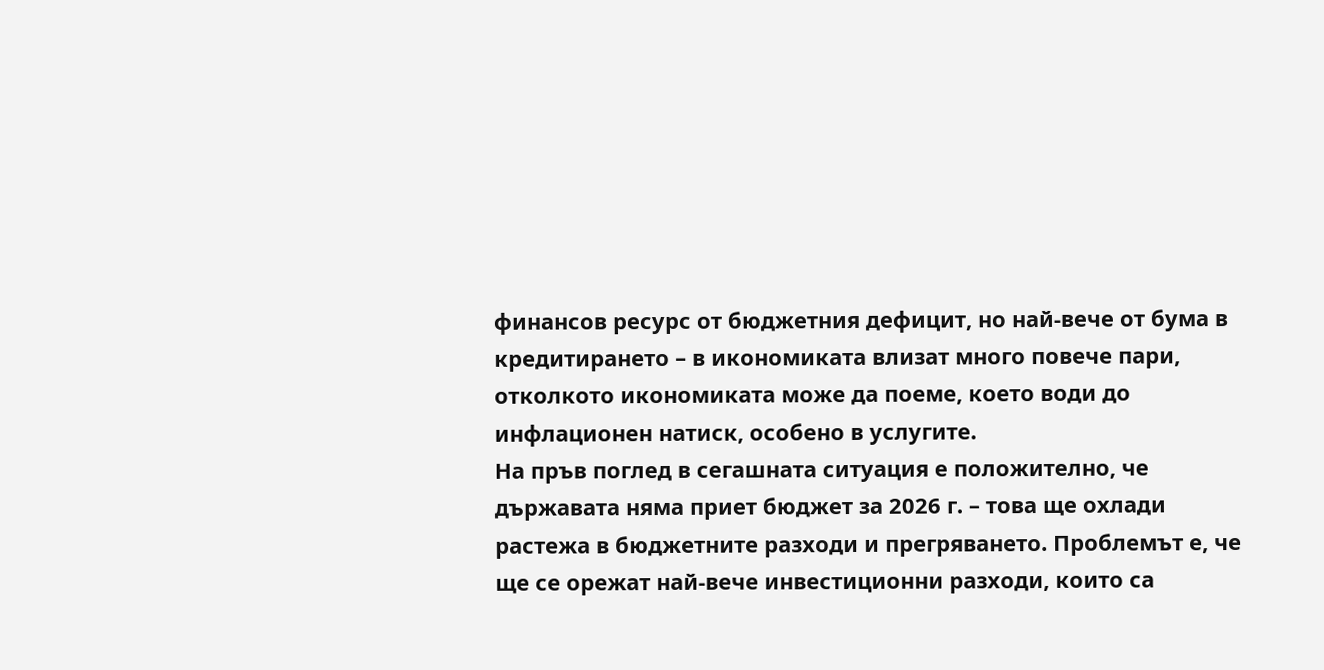финансов ресурс от бюджетния дефицит, но най-вече от бума в кредитирането – в икономиката влизат много повече пари, отколкото икономиката може да поеме, което води до инфлационен натиск, особено в услугите.
На пръв поглед в сегашната ситуация е положително, че държавата няма приет бюджет за 2026 г. – това ще охлади растежа в бюджетните разходи и прегряването. Проблемът е, че ще се орежат най-вече инвестиционни разходи, които са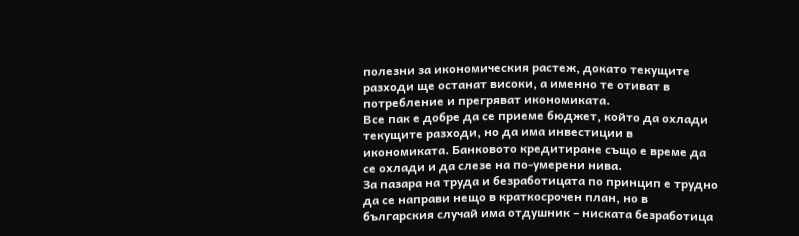полезни за икономическия растеж, докато текущите разходи ще останат високи, а именно те отиват в потребление и прегряват икономиката.
Все пак е добре да се приеме бюджет, който да охлади текущите разходи, но да има инвестиции в икономиката. Банковото кредитиране също е време да се охлади и да слезе на по-умерени нива.
За пазара на труда и безработицата по принцип е трудно да се направи нещо в краткосрочен план, но в българския случай има отдушник – ниската безработица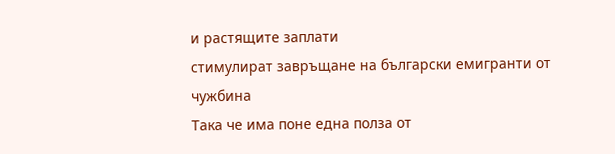и растящите заплати
стимулират завръщане на български емигранти от чужбина
Така че има поне една полза от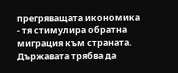прегряващата икономика - тя стимулира обратна миграция към страната.
Държавата трябва да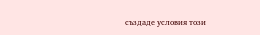създаде условия този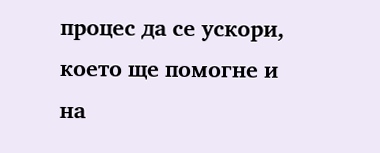процес да се ускори, което ще помогне и на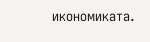икономиката.